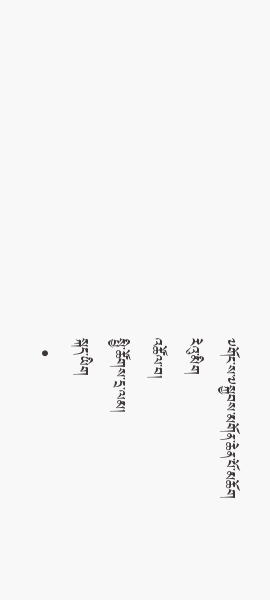༸གོང་ས་༸སྐྱབས་མགོན་ཆེན་པོ་མཆོག
རེའུ་མིག
འཚོལ་བ།
སྤྱི་ཚོགས་དྲ་ལམ།
སྐད་ཡིག
  •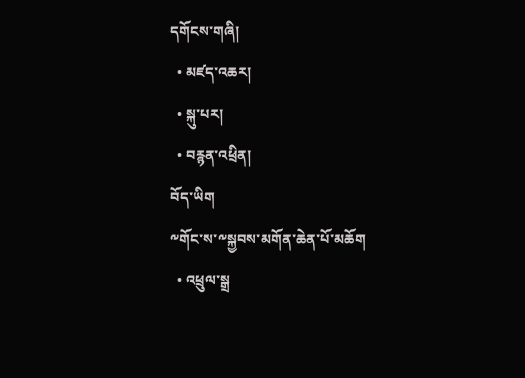དགོངས་གཞི།
  • མཛད་འཆར།
  • སྐུ་པར།
  • བརྙན་འཕྲིན།
བོད་ཡིག
༸གོང་ས་༸སྐྱབས་མགོན་ཆེན་པོ་མཆོག
  • འཕྲུལ་སྒྲ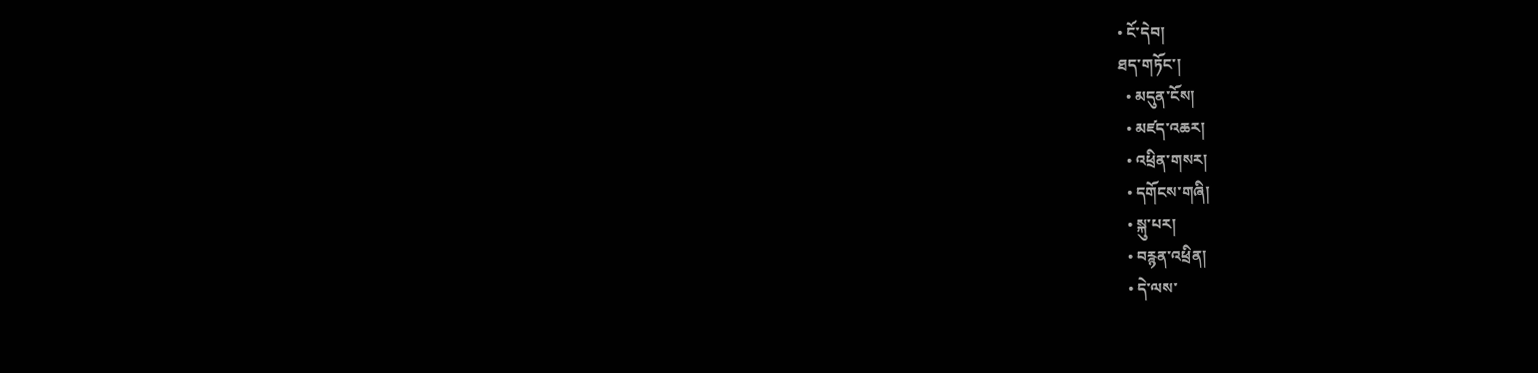• ངོ་དེབ།
ཐད་གཏོང་།
  • མདུན་ངོས།
  • མཛད་འཆར།
  • འཕྲིན་གསར།
  • དགོངས་གཞི།
  • སྐུ་པར།
  • བརྙན་འཕྲིན།
  • དེ་ལས་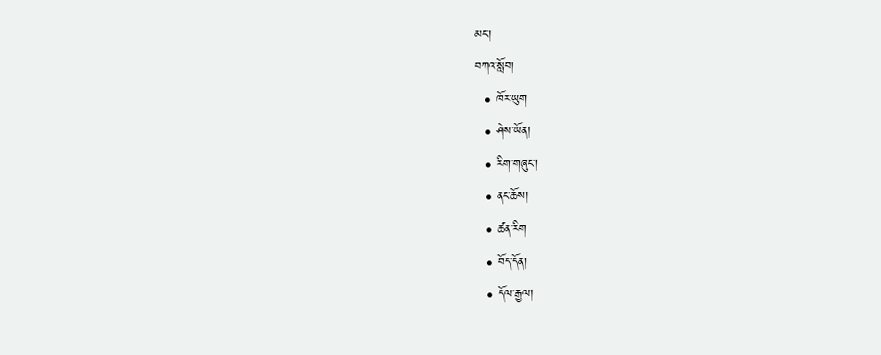མང་།
བཀའ་སློབ།
  • ཁོར་ཡུག
  • ཤེས་ཡོན།
  • རིག་གཞུང་།
  • ནང་ཆོས།
  • ཚན་རིག
  • བོད་དོན།
  • དོལ་རྒྱལ།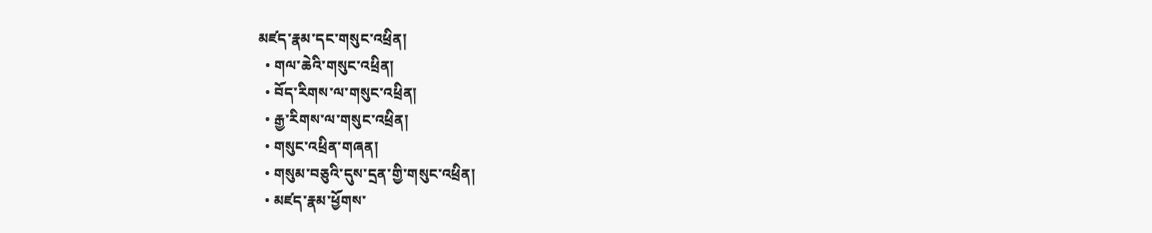མཛད་རྣམ་དང་གསུང་འཕྲིན།
  • གལ་ཆེའི་གསུང་འཕྲིན།
  • བོད་རིགས་ལ་གསུང་འཕྲིན།
  • རྒྱ་རིགས་ལ་གསུང་འཕྲིན།
  • གསུང་འཕྲིན་གཞན།
  • གསུམ་བཅུའི་དུས་དྲན་གྱི་གསུང་འཕྲིན།
  • མཛད་རྣམ་ཕྱོགས་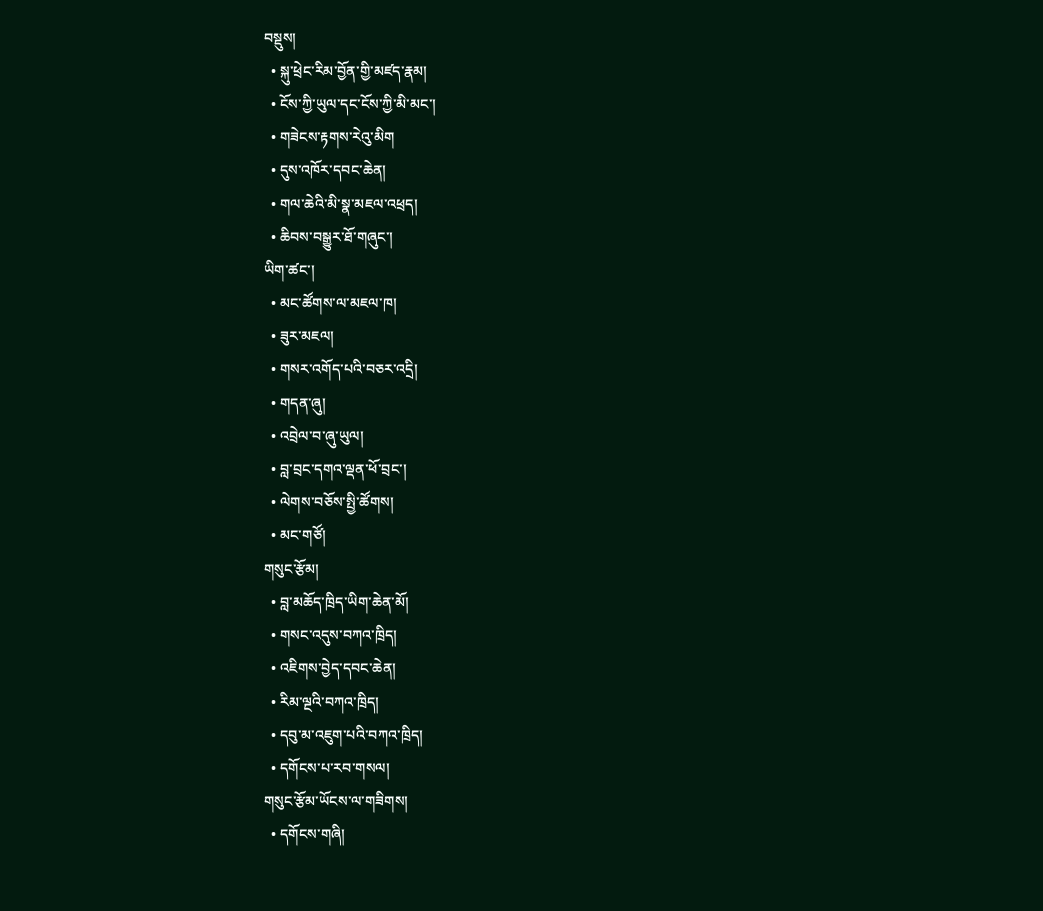བསྡུས།
  • སྐུ་ཕྲེང་རིམ་བྱོན་གྱི་མཛད་རྣམ།
  • ངོས་ཀྱི་ཡུལ་དང་ངོས་ཀྱི་མི་མང་།
  • གཟེངས་རྟགས་རེའུ་མིག
  • དུས་འཁོར་དབང་ཆེན།
  • གལ་ཆེའི་མི་སྣ་མཇལ་འཕྲད།
  • ཆིབས་བསྒྱུར་ཐོ་གཞུང་།
ཡིག་ཚང་།
  • མང་ཚོགས་ལ་མཇལ་ཁ།
  • ཟུར་མཇལ།
  • གསར་འགོད་པའི་བཅར་འདྲི།
  • གདན་ཞུ།
  • འབྲེལ་བ་ཞུ་ཡུལ།
  • བླ་བྲང་དགའ་ལྡན་ཕོ་བྲང་།
  • ལེགས་བཅོས་སྤྱི་ཚོགས།
  • མང་གཙོ།
གསུང་རྩོམ།
  • བླ་མཆོད་ཁྲིད་ཡིག་ཆེན་མོ།
  • གསང་འདུས་བཀའ་ཁྲིད།
  • འཇིགས་བྱེད་དབང་ཆེན།
  • རིམ་ལྔའི་བཀའ་ཁྲིད།
  • དབུ་མ་འཇུག་པའི་བཀའ་ཁྲིད།
  • དགོངས་པ་རབ་གསལ།
གསུང་རྩོམ་ཡོངས་ལ་གཟིགས།
  • དགོངས་གཞི།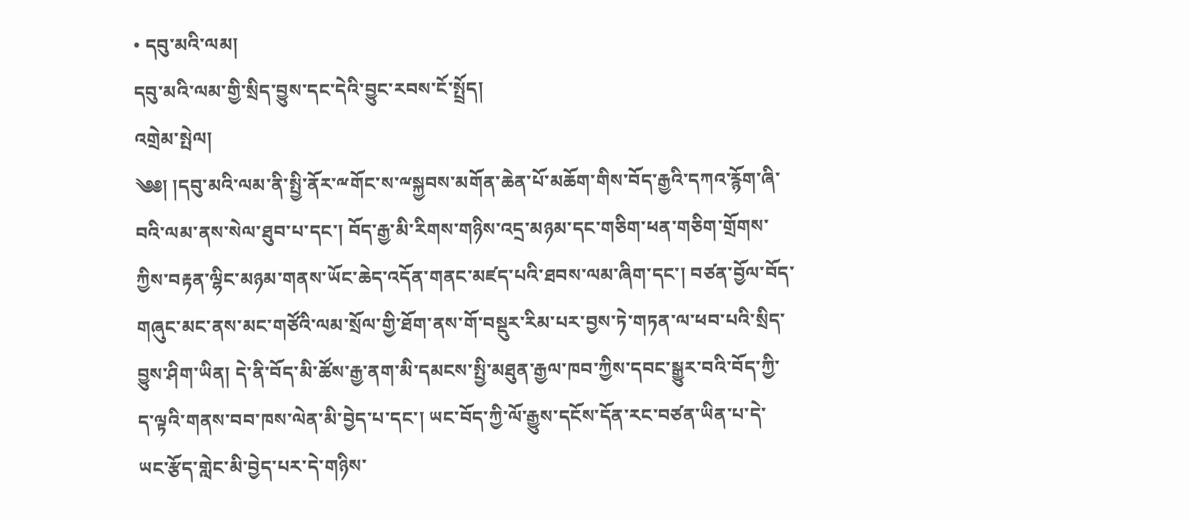• དབུ་མའི་ལམ།
དབུ་མའི་ལམ་གྱི་སྲིད་བྱུས་དང་དེའི་བྱུང་རབས་ངོ་སྤྲོད།
འགྲེམ་སྤེལ།
༄༅། །དབུ་མའི་ལམ་ནི་སྤྱི་ནོར་ྋགོང་ས་ྋསྐྱབས་མགོན་ཆེན་པོ་མཆོག་གིས་བོད་རྒྱའི་དཀའ་རྙོག་ཞི་བའི་ལམ་ནས་སེལ་ཐུབ་པ་དང་། བོད་རྒྱ་མི་རིགས་གཉིས་འདྲ་མཉམ་དང་གཅིག་ཕན་གཅིག་གྲོགས་ཀྱིས་བརྟན་ལྷིང་མཉམ་གནས་ཡོང་ཆེད་འདོན་གནང་མཛད་པའི་ཐབས་ལམ་ཞིག་དང་། བཙན་བྱོལ་བོད་གཞུང་མང་ནས་མང་གཙོའི་ལམ་སྲོལ་གྱི་ཐོག་ནས་གོ་བསྡུར་རིམ་པར་བྱས་ཏེ་གཏན་ལ་ཕབ་པའི་སྲིད་བྱུས་ཤིག་ཡིན། དེ་ནི་བོད་མི་ཚོས་རྒྱ་ནག་མི་དམངས་སྤྱི་མཐུན་རྒྱལ་ཁབ་ཀྱིས་དབང་སྒྱུར་བའི་བོད་ཀྱི་ད་ལྟའི་གནས་བབ་ཁས་ལེན་མི་བྱེད་པ་དང་། ཡང་བོད་ཀྱི་ལོ་རྒྱུས་དངོས་དོན་རང་བཙན་ཡིན་པ་དེ་ཡང་རྩོད་གླེང་མི་བྱེད་པར་དེ་གཉིས་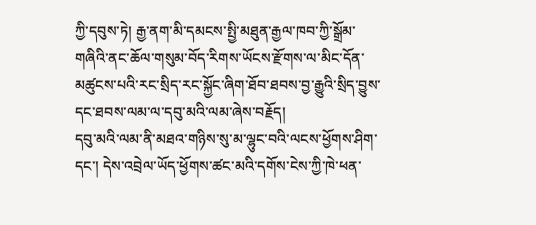ཀྱི་དབུས་ཏེ། རྒྱ་ནག་མི་དམངས་སྤྱི་མཐུན་རྒྱལ་ཁབ་ཀྱི་སྒྲོམ་གཞིའི་ནང་ཆོལ་གསུམ་བོད་རིགས་ཡོངས་རྫོགས་ལ་མིང་དོན་མཚུངས་པའི་རང་སྲིད་རང་སྐྱོང་ཞིག་ཐོབ་ཐབས་བྱ་རྒྱུའི་སྲིད་བྱུས་དང་ཐབས་ལམ་ལ་དབུ་མའི་ལམ་ཞེས་བརྗོད།
དབུ་མའི་ལམ་ནི་མཐའ་གཉིས་སུ་མ་ལྷུང་བའི་ལངས་ཕྱོགས་ཤིག་དང་། དེས་འབྲེལ་ཡོད་ཕྱོགས་ཚང་མའི་དགོས་ངེས་ཀྱི་ཁེ་ཕན་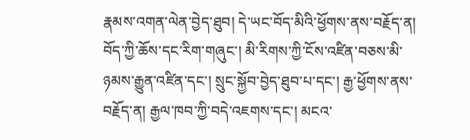རྣམས་འགན་ལེན་བྱེད་ཐུབ། དེ་ཡང་བོད་མིའི་ཕྱོགས་ནས་བརྗོད་ན། བོད་ཀྱི་ཆོས་དང་རིག་གཞུང་། མི་རིགས་ཀྱི་ངོས་འཛིན་བཅས་མི་ཉམས་རྒྱུན་འཛིན་དང་། སྲུང་སྐྱོབ་བྱེད་ཐུབ་པ་དང་། རྒྱ་ཕྱོགས་ནས་བརྗོད་ན། རྒྱལ་ཁབ་ཀྱི་བདེ་འཇགས་དང་། མངའ་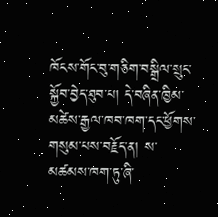ཁོངས་གོང་བུ་གཅིག་བསྒྲིལ་སྲུང་སྐྱོབ་བྱེད་ཐུབ་པ། དེ་བཞིན་ཁྱིམ་མཚེས་རྒྱལ་ཁབ་ཁག་དང་ཕྱོགས་གསུམ་པས་བརྗོད་ན། ས་མཚམས་ཁག་ཏུ་ཞི་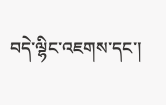བདེ་ལྷིང་འཇགས་དང་།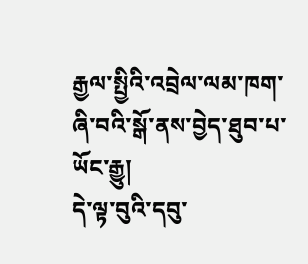རྒྱལ་སྤྱིའི་འབྲེལ་ལམ་ཁག་ཞི་བའི་སྒོ་ནས་བྱེད་ཐུབ་པ་ཡོང་རྒྱུ།
དེ་ལྟ་བུའི་དབུ་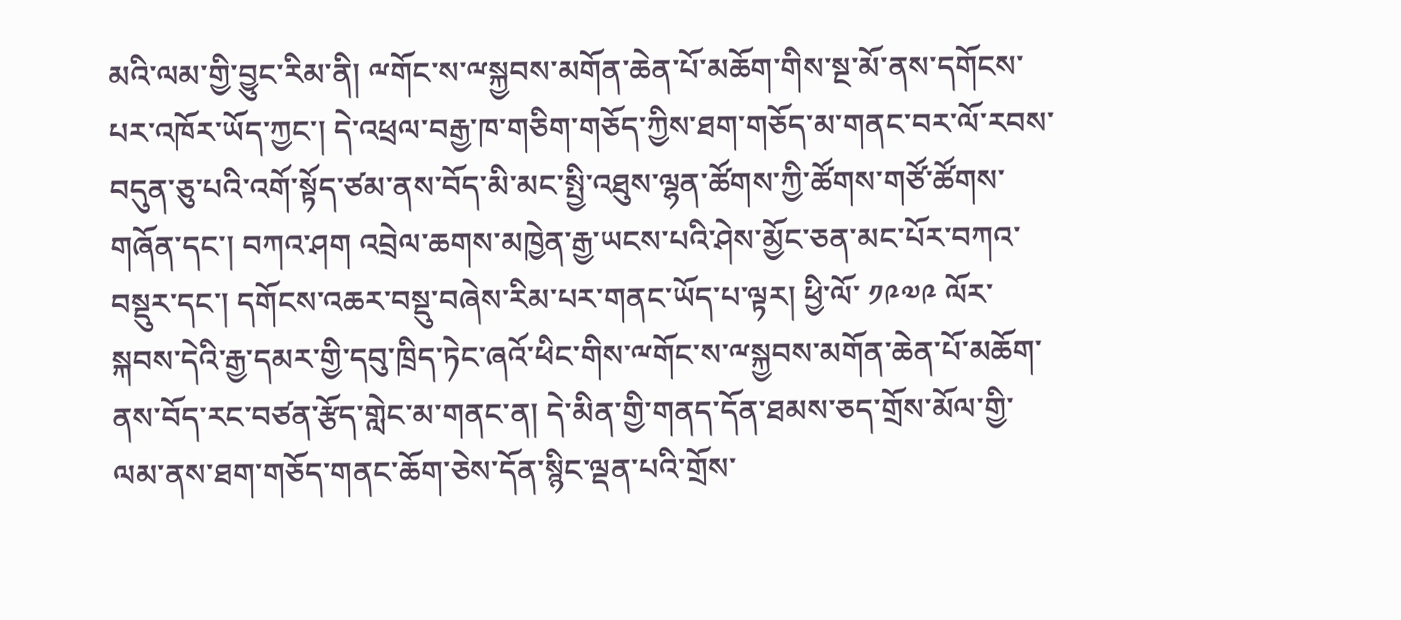མའི་ལམ་གྱི་བྱུང་རིམ་ནི། ྋགོང་ས་ྋསྐྱབས་མགོན་ཆེན་པོ་མཆོག་གིས་སྔ་མོ་ནས་དགོངས་པར་འཁོར་ཡོད་ཀྱང་། དེ་འཕྲལ་བརྒྱ་ཁ་གཅིག་གཅོད་ཀྱིས་ཐག་གཅོད་མ་གནང་བར་ལོ་རབས་བདུན་ཅུ་པའི་འགོ་སྟོད་ཙམ་ནས་བོད་མི་མང་སྤྱི་འཐུས་ལྷན་ཚོགས་ཀྱི་ཚོགས་གཙོ་ཚོགས་གཞོན་དང་། བཀའ་ཤག འབྲེལ་ཆགས་མཁྱེན་རྒྱ་ཡངས་པའི་ཤེས་མྱོང་ཅན་མང་པོར་བཀའ་བསྡུར་དང་། དགོངས་འཆར་བསྡུ་བཞེས་རིམ་པར་གནང་ཡོད་པ་ལྟར། ཕྱི་ལོ་ ༡༩༧༩ ལོར་སྐབས་དེའི་རྒྱ་དམར་གྱི་དབུ་ཁྲིད་ཏེང་ཞའོ་ཕིང་གིས་ྋགོང་ས་ྋསྐྱབས་མགོན་ཆེན་པོ་མཆོག་ནས་བོད་རང་བཙན་རྩོད་གླེང་མ་གནང་ན། དེ་མིན་གྱི་གནད་དོན་ཐམས་ཅད་གྲོས་མོལ་གྱི་ལམ་ནས་ཐག་གཅོད་གནང་ཆོག་ཅེས་དོན་སྙིང་ལྡན་པའི་གྲོས་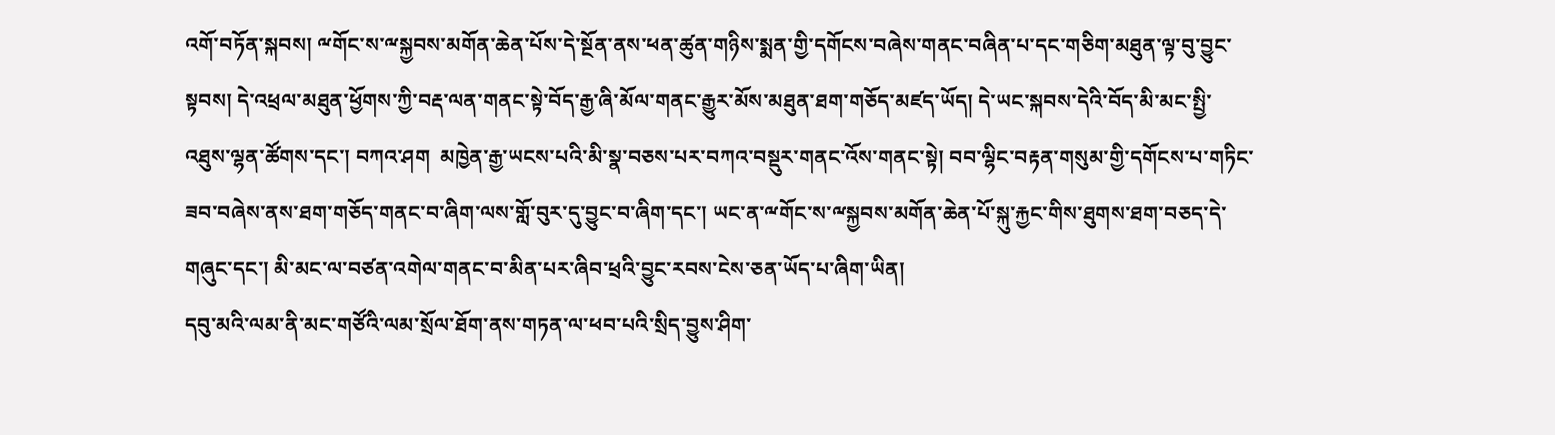འགོ་བཏོན་སྐབས། ྋགོང་ས་ྋསྐྱབས་མགོན་ཆེན་པོས་དེ་སྔོན་ནས་ཕན་ཚུན་གཉིས་སྨན་གྱི་དགོངས་བཞེས་གནང་བཞིན་པ་དང་གཅིག་མཐུན་ལྟ་བུ་བྱུང་སྟབས། དེ་འཕྲལ་མཐུན་ཕྱོགས་ཀྱི་བརྡ་ལན་གནང་སྟེ་བོད་རྒྱ་ཞི་མོལ་གནང་རྒྱུར་མོས་མཐུན་ཐག་གཅོད་མཛད་ཡོད། དེ་ཡང་སྐབས་དེའི་བོད་མི་མང་སྤྱི་འཐུས་ལྷན་ཚོགས་དང་། བཀའ་ཤག  མཁྱེན་རྒྱ་ཡངས་པའི་མི་སྣ་བཅས་པར་བཀའ་བསྡུར་གནང་འོས་གནང་སྟེ། བབ་ལྷིང་བརྟན་གསུམ་གྱི་དགོངས་པ་གཏིང་ཟབ་བཞེས་ནས་ཐག་གཅོད་གནང་བ་ཞིག་ལས་གློ་བུར་དུ་བྱུང་བ་ཞིག་དང་། ཡང་ན་ྋགོང་ས་ྋསྐྱབས་མགོན་ཆེན་པོ་སྐུ་རྐྱང་གིས་ཐུགས་ཐག་བཅད་དེ་གཞུང་དང་། མི་མང་ལ་བཙན་འགེལ་གནང་བ་མིན་པར་ཞིབ་ཕྲའི་བྱུང་རབས་ངེས་ཅན་ཡོད་པ་ཞིག་ཡིན།
དབུ་མའི་ལམ་ནི་མང་གཙོའི་ལམ་སྲོལ་ཐོག་ནས་གཏན་ལ་ཕབ་པའི་སྲིད་བྱུས་ཤིག་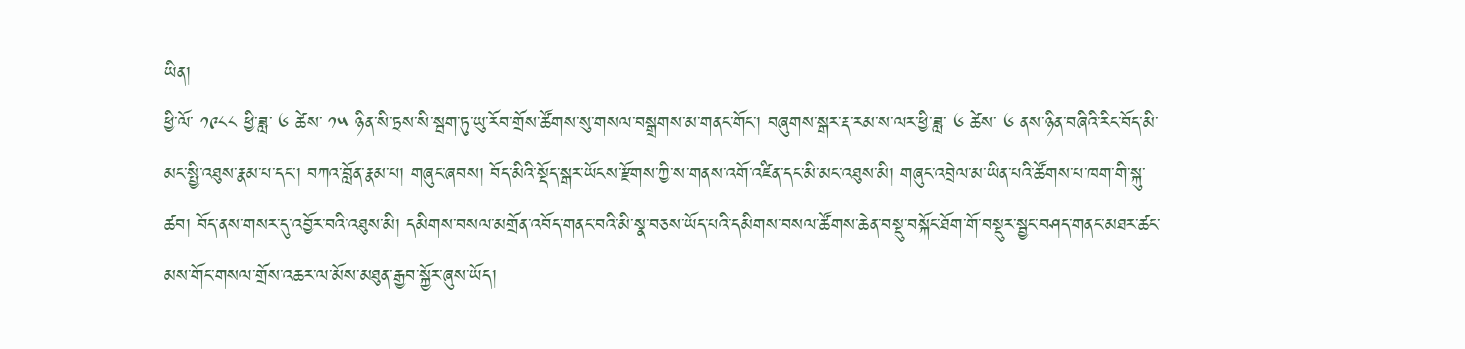ཡིན།
ཕྱི་ལོ་ ༡༩༨༨ ཕྱི་ཟླ་ ༦ ཚེས་ ༡༥ ཉིན་སི་ཏྲས་སི་སྦག་ཏུ་ཡུ་རོབ་གྲོས་ཚོགས་སུ་གསལ་བསྒྲགས་མ་གནང་གོང་། བཞུགས་སྒར་རྡ་རམ་ས་ལར་ཕྱི་ཟླ་ ༦ ཚེས་ ༦ ནས་ཉིན་བཞིའི་རིང་བོད་མི་མང་སྤྱི་འཐུས་རྣམ་པ་དང་། བཀའ་བློན་རྣམ་པ། གཞུང་ཞབས། བོད་མིའི་སྡོད་སྒར་ཡོངས་རྫོགས་ཀྱི་ས་གནས་འགོ་འཛིན་དང་མི་མང་འཐུས་མི། གཞུང་འབྲེལ་མ་ཡིན་པའི་ཚོགས་པ་ཁག་གི་སྐུ་ཚབ། བོད་ནས་གསར་དུ་འབྱོར་བའི་འཐུས་མི། དམིགས་བསལ་མགྲོན་འབོད་གནང་བའི་མི་སྣ་བཅས་ཡོད་པའི་དམིགས་བསལ་ཚོགས་ཆེན་བསྡུ་བསྐོང་ཐོག་གོ་བསྡུར་སྦྱང་བཤད་གནང་མཐར་ཚང་མས་གོང་གསལ་གྲོས་འཆར་ལ་མོས་མཐུན་རྒྱབ་སྐྱོར་ཞུས་ཡོད།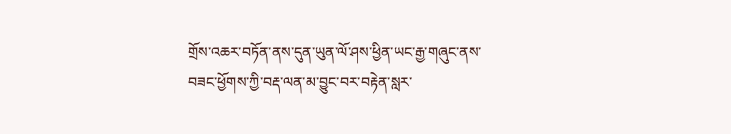གྲོས་འཆར་བཏོན་ནས་དུན་ཡུན་ལོ་ཤས་ཕྱིན་ཡང་རྒྱ་གཞུང་ནས་བཟང་ཕྱོགས་ཀྱི་བརྡ་ལན་མ་བྱུང་བར་བརྟེན་སླར་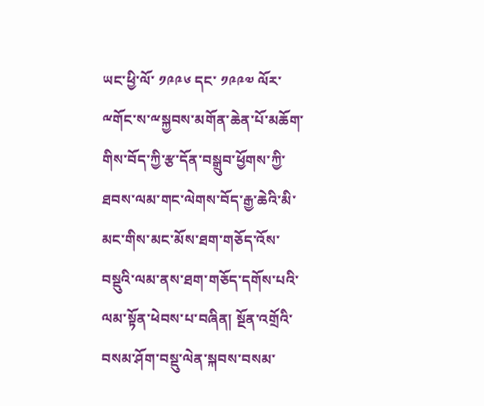ཡང་ཕྱི་ལོ་ ༡༩༩༦ དང་ ༡༩༩༧ ལོར་ྋགོང་ས་ྋསྐྱབས་མགོན་ཆེན་པོ་མཆོག་གིས་བོད་ཀྱི་རྩ་དོན་བསྒྲུབ་ཕྱོགས་ཀྱི་ཐབས་ལམ་གང་ལེགས་བོད་རྒྱ་ཆེའི་མི་མང་གིས་མང་མོས་ཐག་གཅོད་འོས་བསྡུའི་ལམ་ནས་ཐག་གཅོད་དགོས་པའི་ལམ་སྟོན་ཕེབས་པ་བཞིན། སྔོན་འགྲོའི་བསམ་ཤོག་བསྡུ་ལེན་སྐབས་བསམ་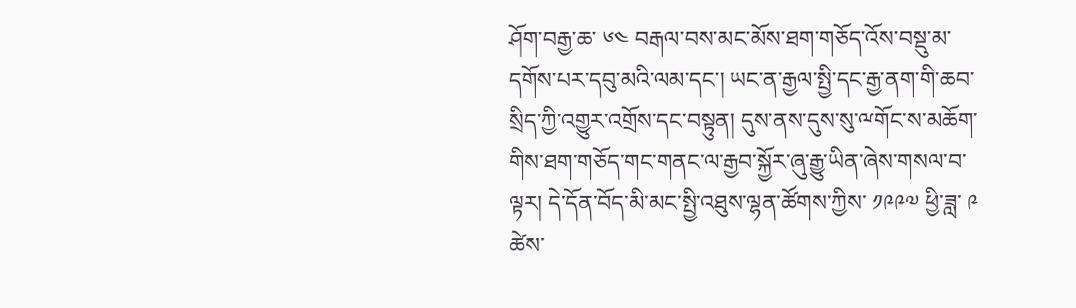ཤོག་བརྒྱ་ཆ་ ༦༤ བརྒལ་བས་མང་མོས་ཐག་གཅོད་འོས་བསྡུ་མ་དགོས་པར་དབུ་མའི་ལམ་དང་། ཡང་ན་རྒྱལ་སྤྱི་དང་རྒྱ་ནག་གི་ཆབ་སྲིད་ཀྱི་འགྱུར་འགྲོས་དང་བསྟུན། དུས་ནས་དུས་སུ་ྋགོང་ས་མཆོག་གིས་ཐག་གཅོད་གང་གནང་ལ་རྒྱབ་སྐྱོར་ཞུ་རྒྱུ་ཡིན་ཞེས་གསལ་བ་ལྟར། དེ་དོན་བོད་མི་མང་སྤྱི་འཐུས་ལྷན་ཚོགས་ཀྱིས་ ༡༩༩༧ ཕྱི་ཟླ་ ༩ ཚེས་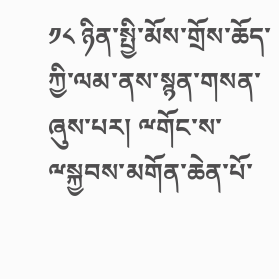༡༨ ཉིན་སྤྱི་མོས་གྲོས་ཆོད་ཀྱི་ལམ་ནས་སྙན་གསན་ཞུས་པར། ྋགོང་ས་ྋསྐྱབས་མགོན་ཆེན་པོ་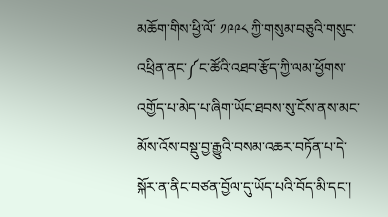མཆོག་གིས་ཕྱི་ལོ་ ༡༩༩༨ ཀྱི་གསུམ་བཅུའི་གསུང་འཕྲིན་ནང་༼ང་ཚོའི་འཐབ་རྩོད་ཀྱི་ལམ་ཕྱོགས་འགྱོད་པ་མེད་པ་ཞིག་ཡོང་ཐབས་སུ་ངོས་ནས་མང་མོས་འོས་བསྡུ་བྱ་རྒྱུའི་བསམ་འཆར་བཏོན་པ་དེ་སྐོར་ན་ནིང་བཙན་བྱོལ་དུ་ཡོད་པའི་བོད་མི་དང་།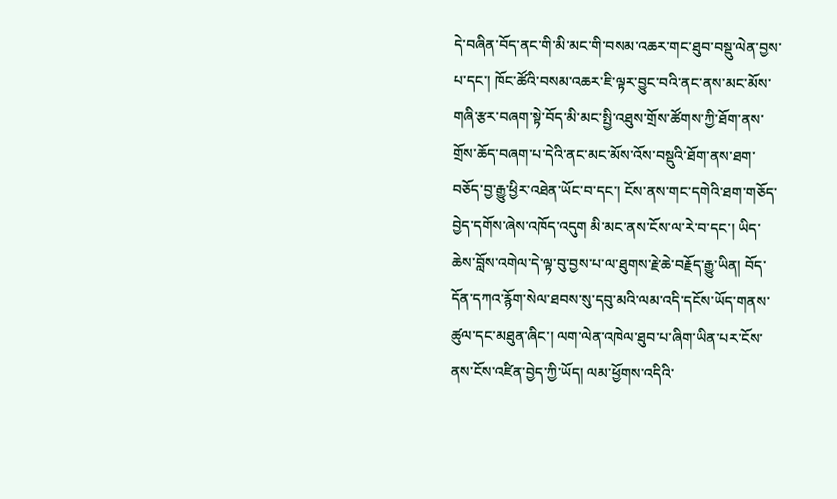དེ་བཞིན་བོད་ནང་གི་མི་མང་གི་བསམ་འཆར་གང་ཐུབ་བསྡུ་ལེན་བྱས་པ་དང་། ཁོང་ཚོའི་བསམ་འཆར་ཇི་ལྟར་བྱུང་བའི་ནང་ནས་མང་མོས་གཞི་རྩར་བཞག་སྟེ་བོད་མི་མང་སྤྱི་འཐུས་གྲོས་ཚོགས་ཀྱི་ཐོག་ནས་གྲོས་ཆོད་བཞག་པ་དེའི་ནང་མང་མོས་འོས་བསྡུའི་ཐོག་ནས་ཐག་བཅོད་བྱ་རྒྱུ་ཕྱིར་འཐེན་ཡོང་བ་དང་། ངོས་ནས་གང་དགེའི་ཐག་གཅོད་བྱེད་དགོས་ཞེས་འཁོད་འདུག མི་མང་ནས་ངོས་ལ་རེ་བ་དང་། ཡིད་ཆེས་བློས་འགེལ་དེ་ལྟ་བུ་བྱས་པ་ལ་ཐུགས་རྗེ་ཆེ་བརྗོད་རྒྱུ་ཡིན། བོད་དོན་དཀའ་རྙོག་སེལ་ཐབས་སུ་དབུ་མའི་ལམ་འདི་དངོས་ཡོད་གནས་ཚུལ་དང་མཐུན་ཞིང་། ལག་ལེན་འཁེལ་ཐུབ་པ་ཞིག་ཡིན་པར་ངོས་ནས་ངོས་འཛིན་བྱེད་ཀྱི་ཡོད། ལམ་ཕྱོགས་འདིའི་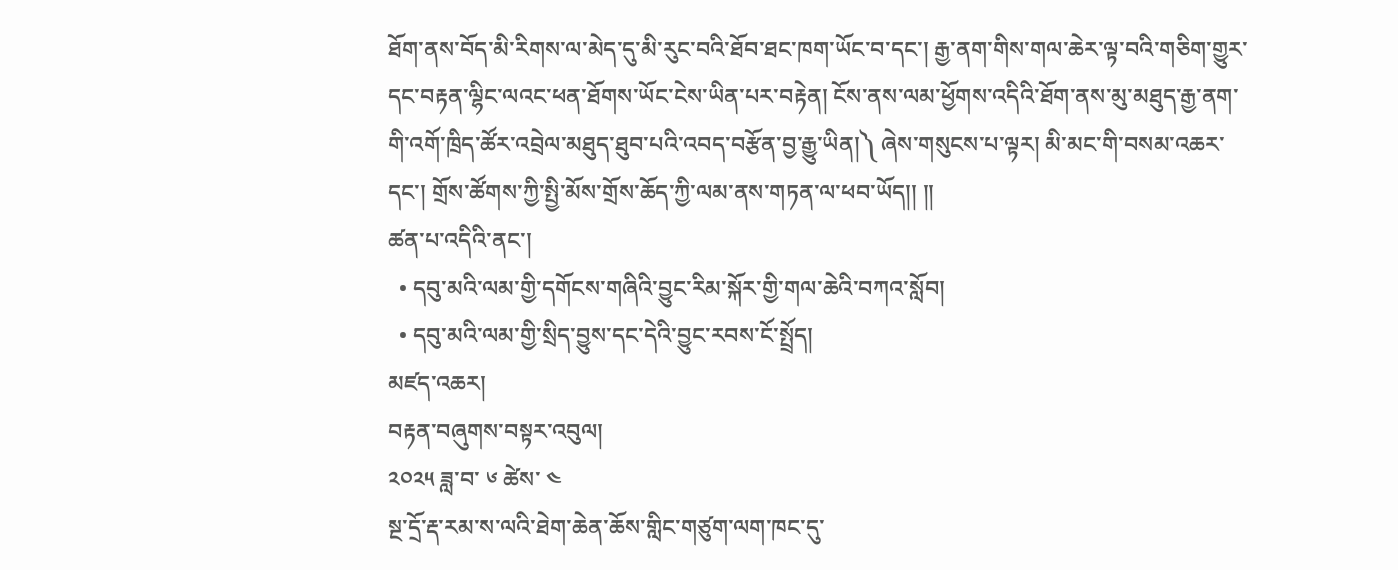ཐོག་ནས་བོད་མི་རིགས་ལ་མེད་དུ་མི་རུང་བའི་ཐོབ་ཐང་ཁག་ཡོང་བ་དང་། རྒྱ་ནག་གིས་གལ་ཆེར་ལྟ་བའི་གཅིག་གྱུར་དང་བརྟན་ལྷིང་ལའང་ཕན་ཐོགས་ཡོང་ངེས་ཡིན་པར་བརྟེན། ངོས་ནས་ལམ་ཕྱོགས་འདིའི་ཐོག་ནས་མུ་མཐུད་རྒྱ་ནག་གི་འགོ་ཁྲིད་ཚོར་འབྲེལ་མཐུད་ཐུབ་པའི་འབད་བརྩོན་བྱ་རྒྱུ་ཡིན།༽ ཞེས་གསུངས་པ་ལྟར། མི་མང་གི་བསམ་འཆར་དང་། གྲོས་ཚོགས་ཀྱི་སྤྱི་མོས་གྲོས་ཆོད་ཀྱི་ལམ་ནས་གཏན་ལ་ཕབ་ཡོད།། ༎
ཚན་པ་འདིའི་ནང་།
  • དབུ་མའི་ལམ་གྱི་དགོངས་གཞིའི་བྱུང་རིམ་སྐོར་གྱི་གལ་ཆེའི་བཀའ་སློབ།
  • དབུ་མའི་ལམ་གྱི་སྲིད་བྱུས་དང་དེའི་བྱུང་རབས་ངོ་སྤྲོད།
མཛད་འཆར།
བརྟན་བཞུགས་བསྟར་འབུལ།
༢༠༢༥ ཟླ་བ་ ༦ ཚེས་ ༤
སྔ་དྲོ་རྡ་རམ་ས་ལའི་ཐེག་ཆེན་ཆོས་གླིང་གཙུག་ལག་ཁང་དུ་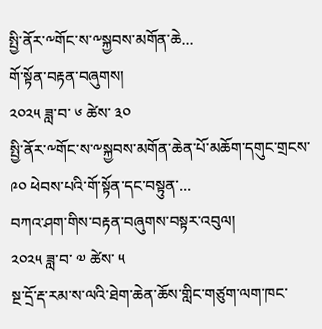སྤྱི་ནོར་༸གོང་ས་༸སྐྱབས་མགོན་ཆེ...
གོ་སྟོན་བརྟན་བཞུགས།
༢༠༢༥ ཟླ་བ་ ༦ ཚེས་ ༣༠
སྤྱི་ནོར་༸གོང་ས་༸སྐྱབས་མགོན་ཆེན་པོ་མཆོག་དགུང་གྲངས་ ༩༠ ཕེབས་པའི་གོ་སྟོན་དང་བསྟུན་...
བཀའ་ཤག་གིས་བརྟན་བཞུགས་བསྟར་འབུལ།
༢༠༢༥ ཟླ་བ་ ༧ ཚེས་ ༥
སྔ་དྲོ་རྡ་རམ་ས་ལའི་ཐེག་ཆེན་ཆོས་གླིང་གཙུག་ལག་ཁང་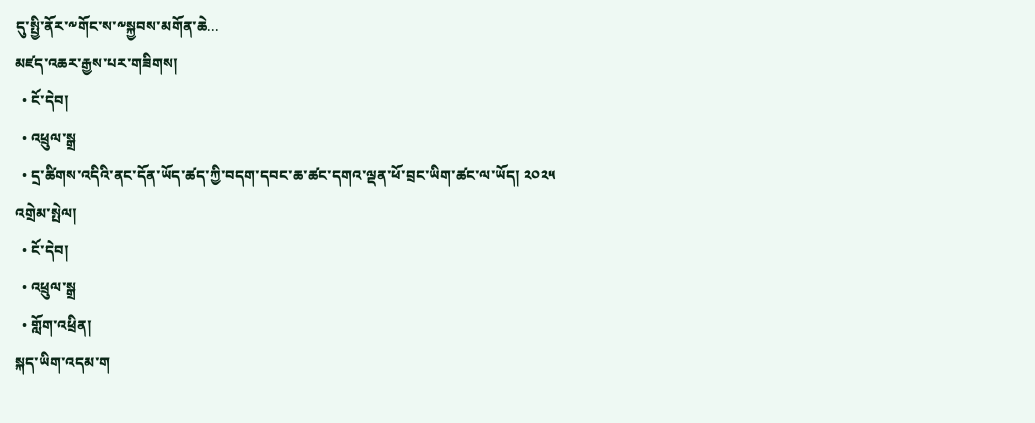དུ་སྤྱི་ནོར་༸གོང་ས་༸སྐྱབས་མགོན་ཆེ...
མཛད་འཆར་རྒྱས་པར་གཟིགས།
  • ངོ་དེབ།
  • འཕྲུལ་སྒྲ
  • དྲ་ཚིགས་འདིའི་ནང་དོན་ཡོད་ཚད་ཀྱི་བདག་དབང་ཆ་ཚང་དགའ་ལྡན་ཕོ་བྲང་ཡིག་ཚང་ལ་ཡོད། ༢༠༢༥
འགྲེམ་སྤེལ།
  • ངོ་དེབ།
  • འཕྲུལ་སྒྲ
  • གློག་འཕྲིན།
སྐད་ཡིག་འདམ་ག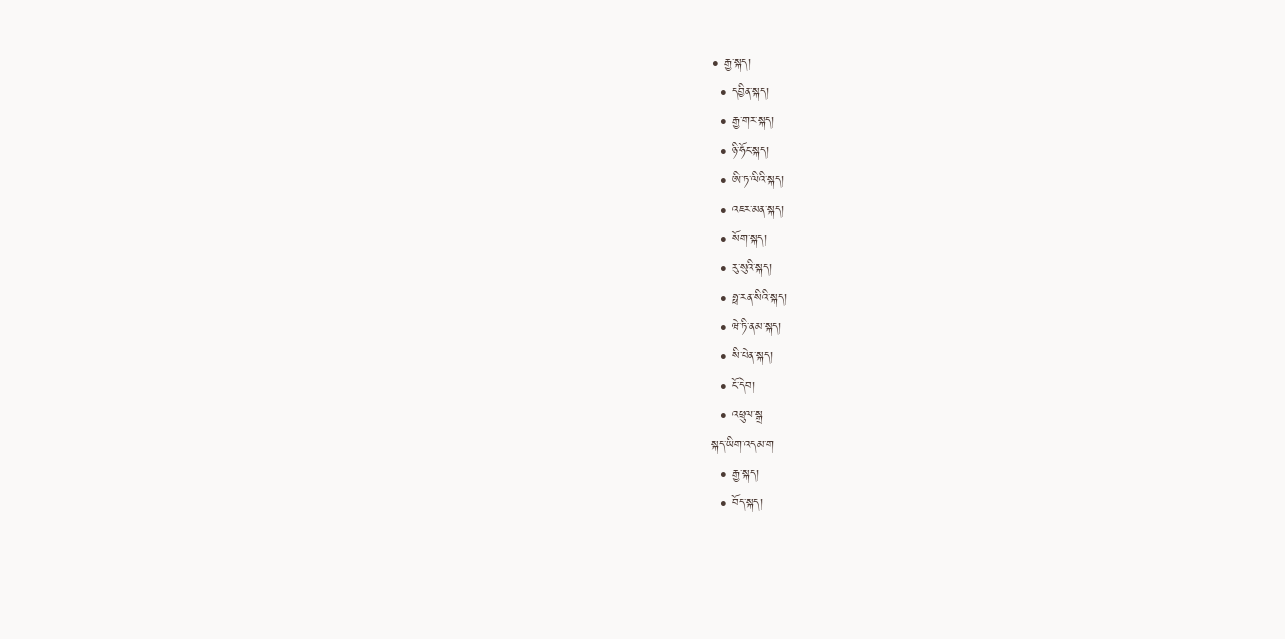• རྒྱ་སྐད།
  • དབྱིན་སྐད།
  • རྒྱ་གར་སྐད།
  • ཉི་ཧོང་སྐད།
  • ཨི་ཏ་ལིའི་སྐད།
  • འཇར་མན་སྐད།
  • སོག་སྐད།
  • རུ་སུའི་སྐད།
  • ཧྥ་རན་སིའི་སྐད།
  • ཝེ་ཏི་ནམ་སྐད།
  • སི་པེན་སྐད།
  • ངོ་དེབ།
  • འཕྲུལ་སྒྲ
སྐད་ཡིག་འདམ་ག
  • རྒྱ་སྐད།
  • བོད་སྐད།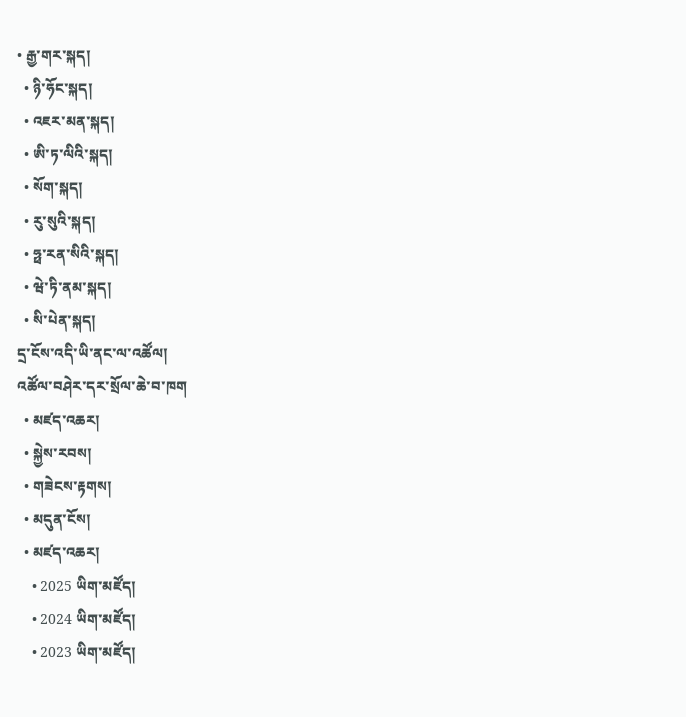• རྒྱ་གར་སྐད།
  • ཉི་ཧོང་སྐད།
  • འཇར་མན་སྐད།
  • ཨི་ཏ་ལིའི་སྐད།
  • སོག་སྐད།
  • རུ་སུའི་སྐད།
  • ཧྥ་རན་སིའི་སྐད།
  • ཝེ་ཏི་ནམ་སྐད།
  • སི་པེན་སྐད།
དྲ་ངོས་འདི་ཡི་ནང་ལ་འཚོལ།
འཚོལ་བཤེར་དར་སྲོལ་ཆེ་བ་ཁག
  • མཛད་འཆར།
  • སྐྱེས་རབས།
  • གཟེངས་རྟགས།
  • མདུན་ངོས།
  • མཛད་འཆར།
    • 2025 ཡིག་མཛོད།
    • 2024 ཡིག་མཛོད།
    • 2023 ཡིག་མཛོད།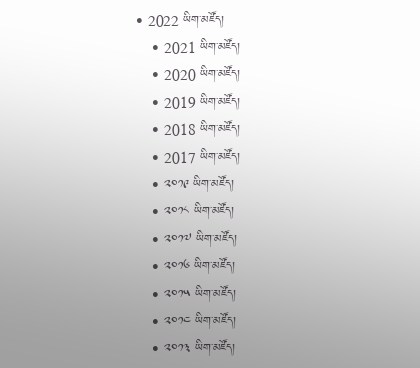• 2022 ཡིག་མཛོད།
    • 2021 ཡིག་མཛོད།
    • 2020 ཡིག་མཛོད།
    • 2019 ཡིག་མཛོད།
    • 2018 ཡིག་མཛོད།
    • 2017 ཡིག་མཛོད།
    • ༢༠༡༩ ཡིག་མཛོད།
    • ༢༠༡༨ ཡིག་མཛོད།
    • ༢༠༡༧ ཡིག་མཛོད།
    • ༢༠༡༦ ཡིག་མཛོད།
    • ༢༠༡༥ ཡིག་མཛོད།
    • ༢༠༡༤ ཡིག་མཛོད།
    • ༢༠༡༣ ཡིག་མཛོད།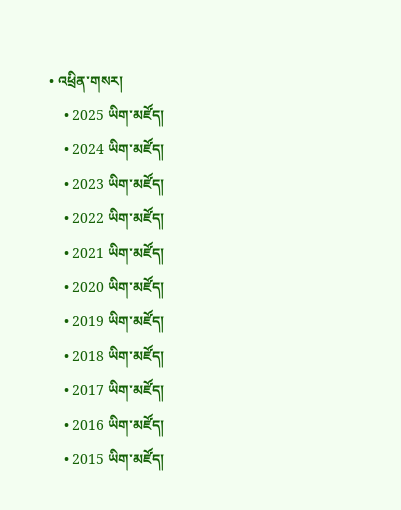• འཕྲིན་གསར།
    • 2025 ཡིག་མཛོད།
    • 2024 ཡིག་མཛོད།
    • 2023 ཡིག་མཛོད།
    • 2022 ཡིག་མཛོད།
    • 2021 ཡིག་མཛོད།
    • 2020 ཡིག་མཛོད།
    • 2019 ཡིག་མཛོད།
    • 2018 ཡིག་མཛོད།
    • 2017 ཡིག་མཛོད།
    • 2016 ཡིག་མཛོད།
    • 2015 ཡིག་མཛོད།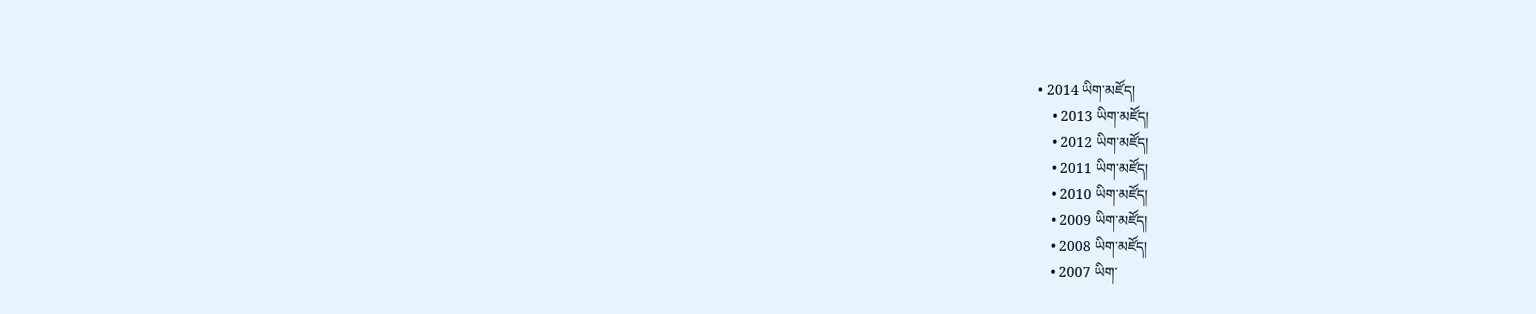• 2014 ཡིག་མཛོད།
    • 2013 ཡིག་མཛོད།
    • 2012 ཡིག་མཛོད།
    • 2011 ཡིག་མཛོད།
    • 2010 ཡིག་མཛོད།
    • 2009 ཡིག་མཛོད།
    • 2008 ཡིག་མཛོད།
    • 2007 ཡིག་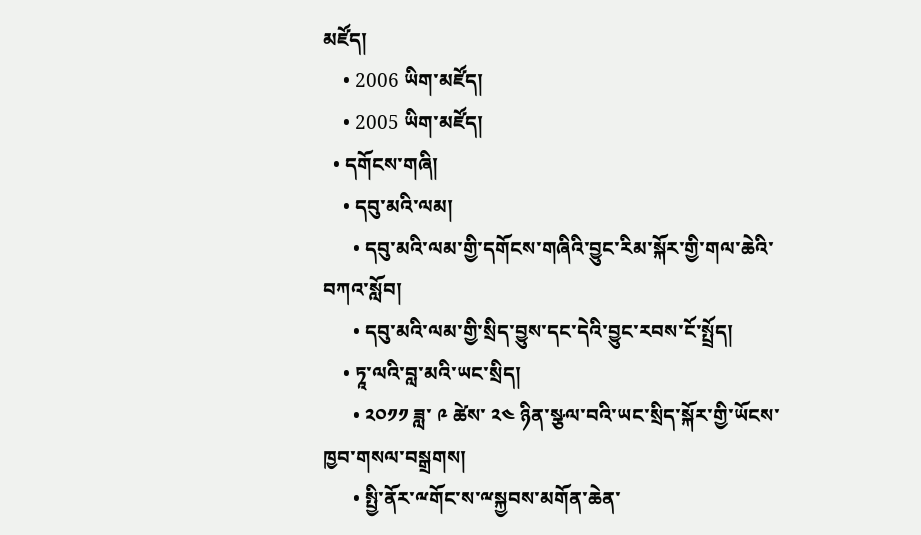མཛོད།
    • 2006 ཡིག་མཛོད།
    • 2005 ཡིག་མཛོད།
  • དགོངས་གཞི།
    • དབུ་མའི་ལམ།
      • དབུ་མའི་ལམ་གྱི་དགོངས་གཞིའི་བྱུང་རིམ་སྐོར་གྱི་གལ་ཆེའི་བཀའ་སློབ།
      • དབུ་མའི་ལམ་གྱི་སྲིད་བྱུས་དང་དེའི་བྱུང་རབས་ངོ་སྤྲོད།
    • ཏཱ་ལའི་བླ་མའི་ཡང་སྲིད།
      • ༢༠༡༡ ཟླ་ ༩ ཚེས་ ༢༤ ཉིན་སྩལ་བའི་ཡང་སྲིད་སྐོར་གྱི་ཡོངས་ཁྱབ་གསལ་བསྒྲགས།
      • སྤྱི་ནོར་ྋགོང་ས་ྋསྐྱབས་མགོན་ཆེན་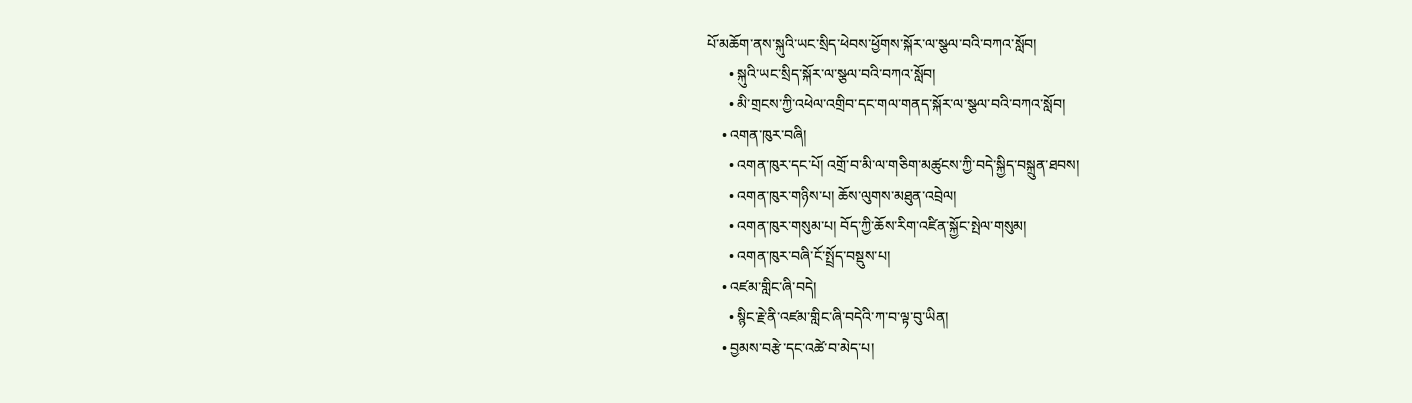པོ་མཆོག་ནས་སྐུའི་ཡང་སྲིད་ཕེབས་ཕྱོགས་སྐོར་ལ་སྩལ་བའི་བཀའ་སློབ།
      • སྐུའི་ཡང་སྲིད་སྐོར་ལ་སྩལ་བའི་བཀའ་སློབ།
      • མི་གྲངས་ཀྱི་འཕེལ་འགྲིབ་དང་གལ་གནད་སྐོར་ལ་སྩལ་བའི་བཀའ་སློབ།
    • འགན་ཁུར་བཞི།
      • འགན་ཁུར་དང་པོ། འགྲོ་བ་མི་ལ་གཅིག་མཚུངས་ཀྱི་བདེ་སྐྱིད་བསྐྲུན་ཐབས།
      • འགན་ཁུར་གཉིས་པ། ཆོས་ལུགས་མཐུན་འབྲེལ།
      • འགན་ཁུར་གསུམ་པ། བོད་ཀྱི་ཆོས་རིག་འཛིན་སྐྱོང་སྤེལ་གསུམ།
      • འགན་ཁུར་བཞི་ངོ་སྤྲོད་བསྡུས་པ།
    • འཛམ་གླིང་ཞི་བདེ།
      • སྙིང་རྗེ་ནི་འཛམ་གླིང་ཞི་བདེའི་ཀ་བ་ལྟ་བུ་ཡིན།
    • བྱམས་བརྩེ་དང་འཚེ་བ་མེད་པ།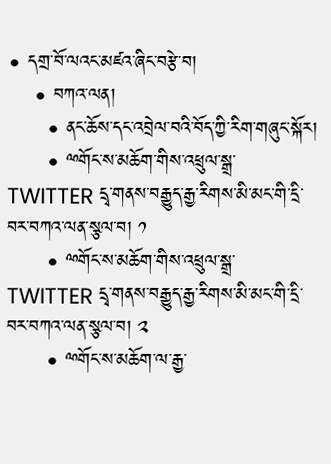• དགྲ་བོ་ལའང་མཛའ་ཞིང་བརྩེ་བ།
    • བཀའ་ལན།
      • ནང་ཆོས་དང་འབྲེལ་བའི་བོད་ཀྱི་རིག་གཞུང་སྐོར།
      • ྋགོང་ས་མཆོག་གིས་འཕྲུལ་སྒྲ་TWITTER དྲྭ་གནས་བརྒྱུད་རྒྱ་རིགས་མི་མང་གི་དྲི་བར་བཀའ་ལན་སྩལ་བ། ༡
      • ྋགོང་ས་མཆོག་གིས་འཕྲུལ་སྒྲ་TWITTER དྲྭ་གནས་བརྒྱུད་རྒྱ་རིགས་མི་མང་གི་དྲི་བར་བཀའ་ལན་སྩལ་བ། ༢
      • ྋགོང་ས་མཆོག་ལ་རྒྱ་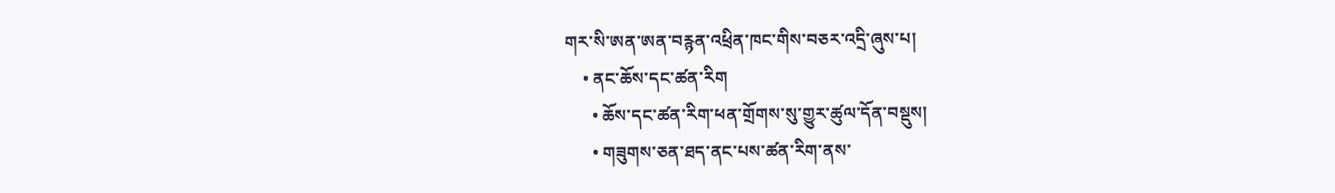གར་སི་ཨན་ཨན་བརྙན་འཕྲིན་ཁང་གིས་བཅར་འདྲི་ཞུས་པ།
    • ནང་ཆོས་དང་ཚན་རིག
      • ཆོས་དང་ཚན་རིག་ཕན་གྲོགས་སུ་གྱུར་ཚུལ་དོན་བསྡུས།
      • གཟུགས་ཅན་ཐད་ནང་པས་ཚན་རིག་ནས་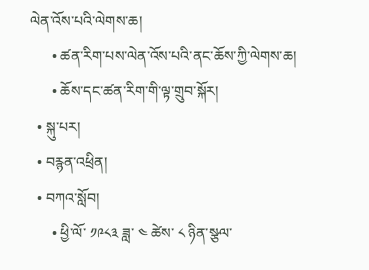ལེན་འོས་པའི་ལེགས་ཆ།
      • ཚན་རིག་པས་ལེན་འོས་པའི་ནང་ཆོས་ཀྱི་ལེགས་ཆ།
      • ཆོས་དང་ཚན་རིག་གི་ལྟ་གྲུབ་སྐོར།
  • སྐུ་པར།
  • བརྙན་འཕྲིན།
  • བཀའ་སློབ།
      • ཕྱི་ལོ་ ༡༩༨༣ ཟླ་ ༤ ཚེས་ ༨ ཉིན་སྩལ་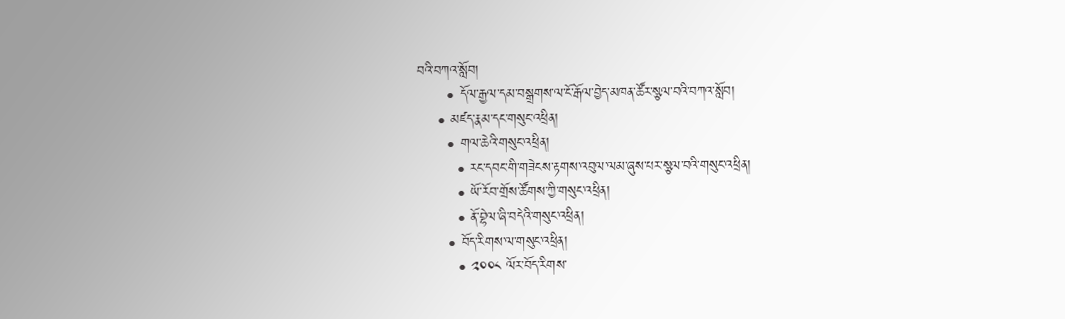བའི་བཀའ་སློབ།
      • དོལ་རྒྱལ་དམ་བསྒྲགས་ལ་ངོ་རྒོལ་བྱེད་མཁན་ཚོར་སྩལ་བའི་བཀའ་སློབ།
    • མཛད་རྣམ་དང་གསུང་འཕྲིན།
      • གལ་ཆེའི་གསུང་འཕྲིན།
        • རང་དབང་གི་གཟེངས་རྟགས་འབུལ་ལམ་ཞུས་པར་སྩལ་བའི་གསུང་འཕྲིན།
        • ཡོ་རོབ་གྲོས་ཚོགས་ཀྱི་གསུང་འཕྲིན།
        • ནོ་བྷེལ་ཞི་བདེའི་གསུང་འཕྲིན།
      • བོད་རིགས་ལ་གསུང་འཕྲིན།
        • ༢༠༠༨ ལོར་བོད་རིགས་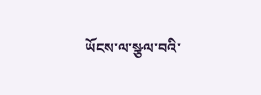ཡོངས་ལ་སྩལ་བའི་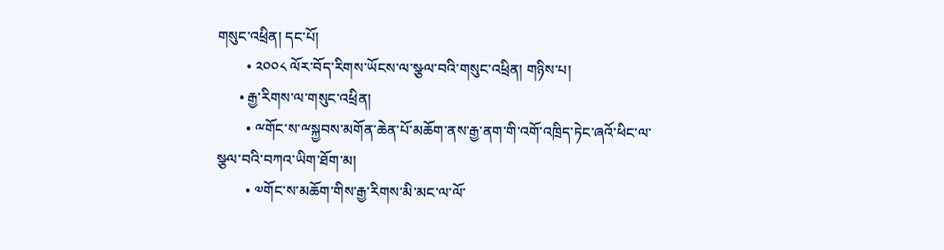གསུང་འཕྲིན། དང་པོ།
        • ༢༠༠༨ ལོར་བོད་རིགས་ཡོངས་ལ་སྩལ་བའི་གསུང་འཕྲིན། གཉིས་པ།
      • རྒྱ་རིགས་ལ་གསུང་འཕྲིན།
        • ྋགོང་ས་ྋསྐྱབས་མགོན་ཆེན་པོ་མཆོག་ནས་རྒྱ་ནག་གི་འགོ་འཁྲིད་ཏེང་ཞའོ་ཕིང་ལ་སྩལ་བའི་བཀའ་ཡིག་ཐོག་མ།
        • ༧གོང་ས་མཆོག་གིས་རྒྱ་རིགས་མི་མང་ལ་ལོ་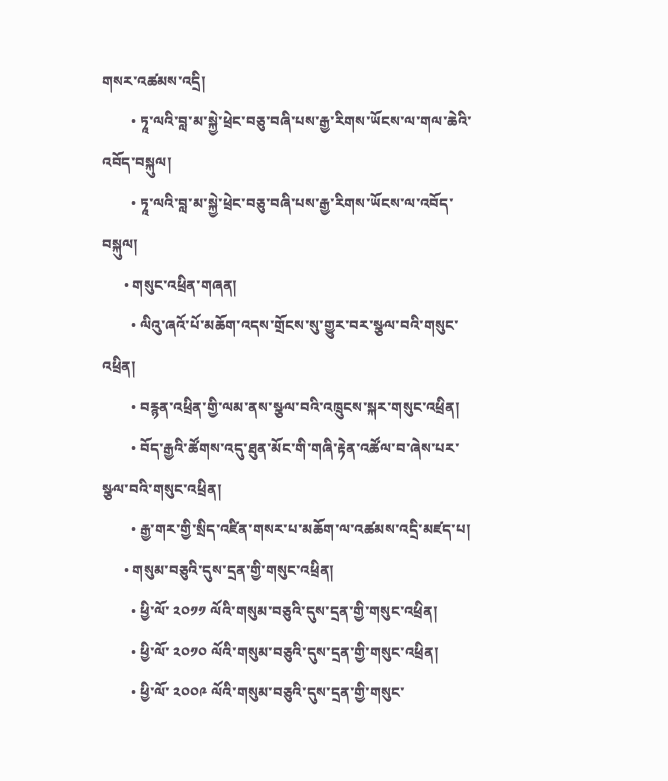གསར་འཚམས་འདྲི།
        • ཏཱ་ལའི་བླ་མ་སྐྱེ་ཕྲེང་བཅུ་བཞི་པས་རྒྱ་རིགས་ཡོངས་ལ་གལ་ཆེའི་འབོད་བསྐུལ།
        • ཏཱ་ལའི་བླ་མ་སྐྱེ་ཕྲེང་བཅུ་བཞི་པས་རྒྱ་རིགས་ཡོངས་ལ་འབོད་བསྐུལ།
      • གསུང་འཕྲིན་གཞན།
        • ལིའུ་ཞའོ་པོ་མཆོག་འདས་གྲོངས་སུ་གྱུར་བར་སྩལ་བའི་གསུང་འཕྲིན།
        • བརྙན་འཕྲིན་གྱི་ལམ་ནས་སྩལ་བའི་འཁྲུངས་སྐར་གསུང་འཕྲིན།
        • བོད་རྒྱའི་ཚོགས་འདུ་ཐུན་མོང་གི་གཞི་རྟེན་འཚོལ་བ་ཞེས་པར་སྩལ་བའི་གསུང་འཕྲིན།
        • རྒྱ་གར་གྱི་སྲིད་འཛིན་གསར་པ་མཆོག་ལ་འཚམས་འདྲི་མཛད་པ།
      • གསུམ་བཅུའི་དུས་དྲན་གྱི་གསུང་འཕྲིན།
        • ཕྱི་ལོ་ ༢༠༡༡ ལོའི་གསུམ་བཅུའི་དུས་དྲན་གྱི་གསུང་འཕྲིན།
        • ཕྱི་ལོ་ ༢༠༡༠ ལོའི་གསུམ་བཅུའི་དུས་དྲན་གྱི་གསུང་འཕྲིན།
        • ཕྱི་ལོ་ ༢༠༠༩ ལོའི་གསུམ་བཅུའི་དུས་དྲན་གྱི་གསུང་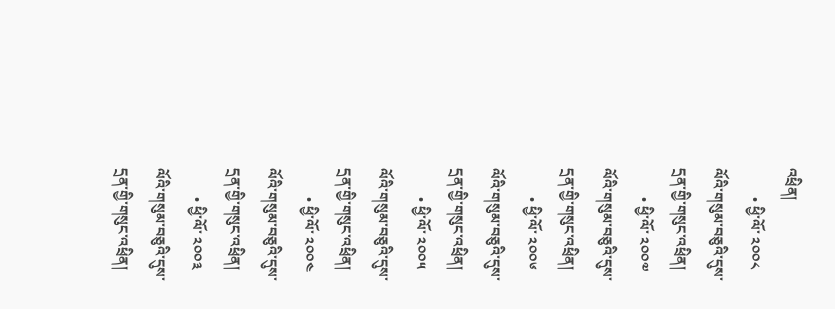འཕྲིན།
        • ཕྱི་ལོ་ ༢༠༠༨ ལོའི་གསུམ་བཅུའི་དུས་དྲན་གྱི་གསུང་འཕྲིན།
        • ཕྱི་ལོ་ ༢༠༠༧ ལོའི་གསུམ་བཅུའི་དུས་དྲན་གྱི་གསུང་འཕྲིན།
        • ཕྱི་ལོ་ ༢༠༠༦ ལོའི་གསུམ་བཅུའི་དུས་དྲན་གྱི་གསུང་འཕྲིན།
        • ཕྱི་ལོ་ ༢༠༠༥ ལོའི་གསུམ་བཅུའི་དུས་དྲན་གྱི་གསུང་འཕྲིན།
        • ཕྱི་ལོ་ ༢༠༠༤ ལོའི་གསུམ་བཅུའི་དུས་དྲན་གྱི་གསུང་འཕྲིན།
        • ཕྱི་ལོ་ ༢༠༠༣ ལོའི་གསུམ་བཅུའི་དུས་དྲན་གྱི་གསུང་འཕྲིན།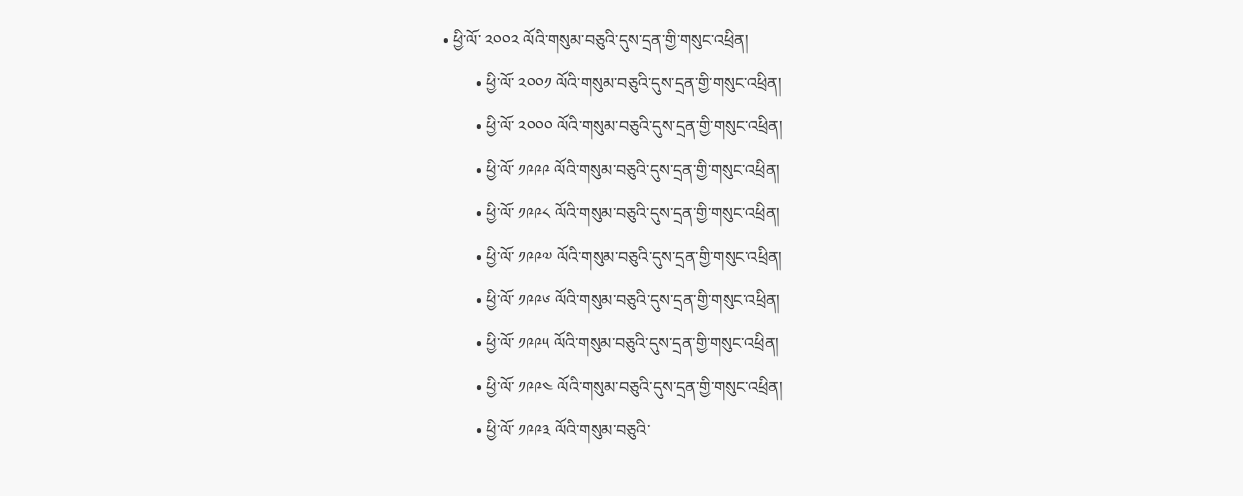• ཕྱི་ལོ་ ༢༠༠༢ ལོའི་གསུམ་བཅུའི་དུས་དྲན་གྱི་གསུང་འཕྲིན།
        • ཕྱི་ལོ་ ༢༠༠༡ ལོའི་གསུམ་བཅུའི་དུས་དྲན་གྱི་གསུང་འཕྲིན།
        • ཕྱི་ལོ་ ༢༠༠༠ ལོའི་གསུམ་བཅུའི་དུས་དྲན་གྱི་གསུང་འཕྲིན།
        • ཕྱི་ལོ་ ༡༩༩༩ ལོའི་གསུམ་བཅུའི་དུས་དྲན་གྱི་གསུང་འཕྲིན།
        • ཕྱི་ལོ་ ༡༩༩༨ ལོའི་གསུམ་བཅུའི་དུས་དྲན་གྱི་གསུང་འཕྲིན།
        • ཕྱི་ལོ་ ༡༩༩༧ ལོའི་གསུམ་བཅུའི་དུས་དྲན་གྱི་གསུང་འཕྲིན།
        • ཕྱི་ལོ་ ༡༩༩༦ ལོའི་གསུམ་བཅུའི་དུས་དྲན་གྱི་གསུང་འཕྲིན།
        • ཕྱི་ལོ་ ༡༩༩༥ ལོའི་གསུམ་བཅུའི་དུས་དྲན་གྱི་གསུང་འཕྲིན།
        • ཕྱི་ལོ་ ༡༩༩༤ ལོའི་གསུམ་བཅུའི་དུས་དྲན་གྱི་གསུང་འཕྲིན།
        • ཕྱི་ལོ་ ༡༩༩༣ ལོའི་གསུམ་བཅུའི་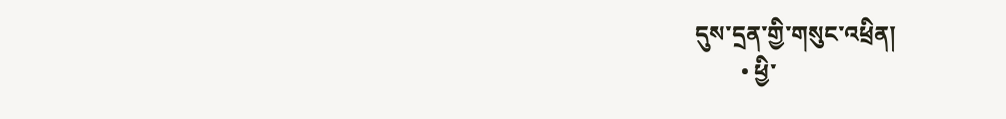དུས་དྲན་གྱི་གསུང་འཕྲིན།
        • ཕྱི་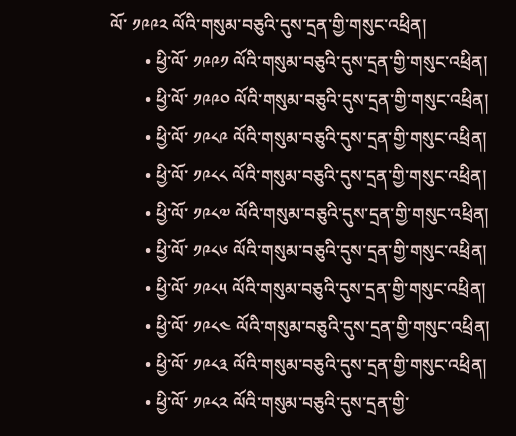ལོ་ ༡༩༩༢ ལོའི་གསུམ་བཅུའི་དུས་དྲན་གྱི་གསུང་འཕྲིན།
        • ཕྱི་ལོ་ ༡༩༩༡ ལོའི་གསུམ་བཅུའི་དུས་དྲན་གྱི་གསུང་འཕྲིན།
        • ཕྱི་ལོ་ ༡༩༩༠ ལོའི་གསུམ་བཅུའི་དུས་དྲན་གྱི་གསུང་འཕྲིན།
        • ཕྱི་ལོ་ ༡༩༨༩ ལོའི་གསུམ་བཅུའི་དུས་དྲན་གྱི་གསུང་འཕྲིན།
        • ཕྱི་ལོ་ ༡༩༨༨ ལོའི་གསུམ་བཅུའི་དུས་དྲན་གྱི་གསུང་འཕྲིན།
        • ཕྱི་ལོ་ ༡༩༨༧ ལོའི་གསུམ་བཅུའི་དུས་དྲན་གྱི་གསུང་འཕྲིན།
        • ཕྱི་ལོ་ ༡༩༨༦ ལོའི་གསུམ་བཅུའི་དུས་དྲན་གྱི་གསུང་འཕྲིན།
        • ཕྱི་ལོ་ ༡༩༨༥ ལོའི་གསུམ་བཅུའི་དུས་དྲན་གྱི་གསུང་འཕྲིན།
        • ཕྱི་ལོ་ ༡༩༨༤ ལོའི་གསུམ་བཅུའི་དུས་དྲན་གྱི་གསུང་འཕྲིན།
        • ཕྱི་ལོ་ ༡༩༨༣ ལོའི་གསུམ་བཅུའི་དུས་དྲན་གྱི་གསུང་འཕྲིན།
        • ཕྱི་ལོ་ ༡༩༨༢ ལོའི་གསུམ་བཅུའི་དུས་དྲན་གྱི་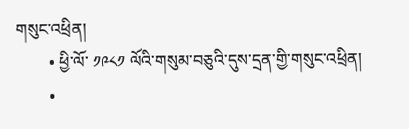གསུང་འཕྲིན།
        • ཕྱི་ལོ་ ༡༩༨༡ ལོའི་གསུམ་བཅུའི་དུས་དྲན་གྱི་གསུང་འཕྲིན།
        •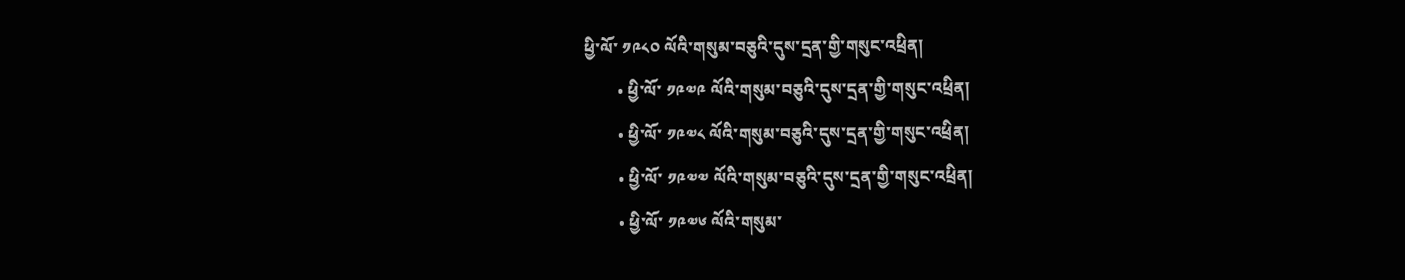ཕྱི་ལོ་ ༡༩༨༠ ལོའི་གསུམ་བཅུའི་དུས་དྲན་གྱི་གསུང་འཕྲིན།
        • ཕྱི་ལོ་ ༡༩༧༩ ལོའི་གསུམ་བཅུའི་དུས་དྲན་གྱི་གསུང་འཕྲིན།
        • ཕྱི་ལོ་ ༡༩༧༨ ལོའི་གསུམ་བཅུའི་དུས་དྲན་གྱི་གསུང་འཕྲིན།
        • ཕྱི་ལོ་ ༡༩༧༧ ལོའི་གསུམ་བཅུའི་དུས་དྲན་གྱི་གསུང་འཕྲིན།
        • ཕྱི་ལོ་ ༡༩༧༦ ལོའི་གསུམ་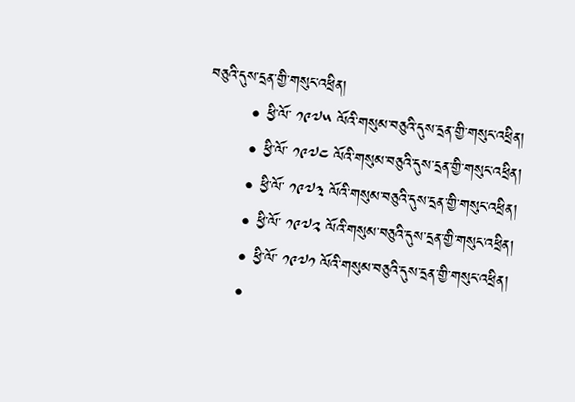བཅུའི་དུས་དྲན་གྱི་གསུང་འཕྲིན།
        • ཕྱི་ལོ་ ༡༩༧༥ ལོའི་གསུམ་བཅུའི་དུས་དྲན་གྱི་གསུང་འཕྲིན།
        • ཕྱི་ལོ་ ༡༩༧༤ ལོའི་གསུམ་བཅུའི་དུས་དྲན་གྱི་གསུང་འཕྲིན།
        • ཕྱི་ལོ་ ༡༩༧༣ ལོའི་གསུམ་བཅུའི་དུས་དྲན་གྱི་གསུང་འཕྲིན།
        • ཕྱི་ལོ་ ༡༩༧༢ ལོའི་གསུམ་བཅུའི་དུས་དྲན་གྱི་གསུང་འཕྲིན།
        • ཕྱི་ལོ་ ༡༩༧༡ ལོའི་གསུམ་བཅུའི་དུས་དྲན་གྱི་གསུང་འཕྲིན།
        •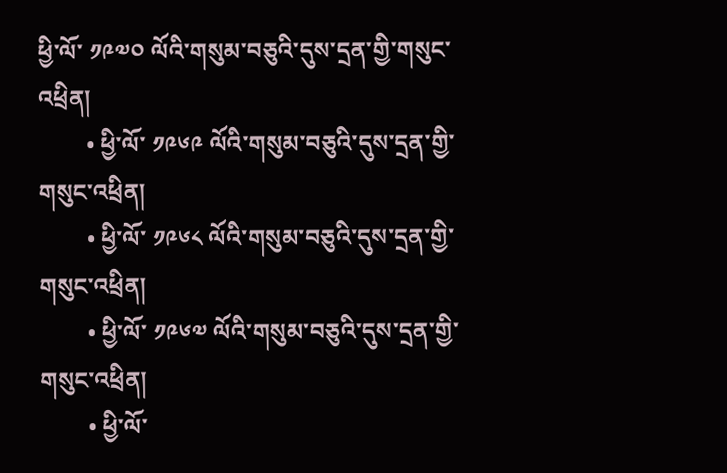ཕྱི་ལོ་ ༡༩༧༠ ལོའི་གསུམ་བཅུའི་དུས་དྲན་གྱི་གསུང་འཕྲིན།
        • ཕྱི་ལོ་ ༡༩༦༩ ལོའི་གསུམ་བཅུའི་དུས་དྲན་གྱི་གསུང་འཕྲིན།
        • ཕྱི་ལོ་ ༡༩༦༨ ལོའི་གསུམ་བཅུའི་དུས་དྲན་གྱི་གསུང་འཕྲིན།
        • ཕྱི་ལོ་ ༡༩༦༧ ལོའི་གསུམ་བཅུའི་དུས་དྲན་གྱི་གསུང་འཕྲིན།
        • ཕྱི་ལོ་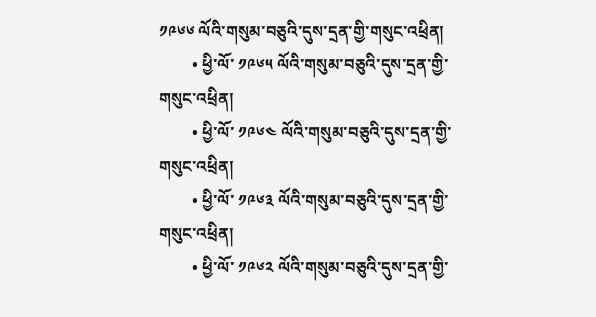༡༩༦༦ ལོའི་གསུམ་བཅུའི་དུས་དྲན་གྱི་གསུང་འཕྲིན།
        • ཕྱི་ལོ་ ༡༩༦༥ ལོའི་གསུམ་བཅུའི་དུས་དྲན་གྱི་གསུང་འཕྲིན།
        • ཕྱི་ལོ་ ༡༩༦༤ ལོའི་གསུམ་བཅུའི་དུས་དྲན་གྱི་གསུང་འཕྲིན།
        • ཕྱི་ལོ་ ༡༩༦༣ ལོའི་གསུམ་བཅུའི་དུས་དྲན་གྱི་གསུང་འཕྲིན།
        • ཕྱི་ལོ་ ༡༩༦༢ ལོའི་གསུམ་བཅུའི་དུས་དྲན་གྱི་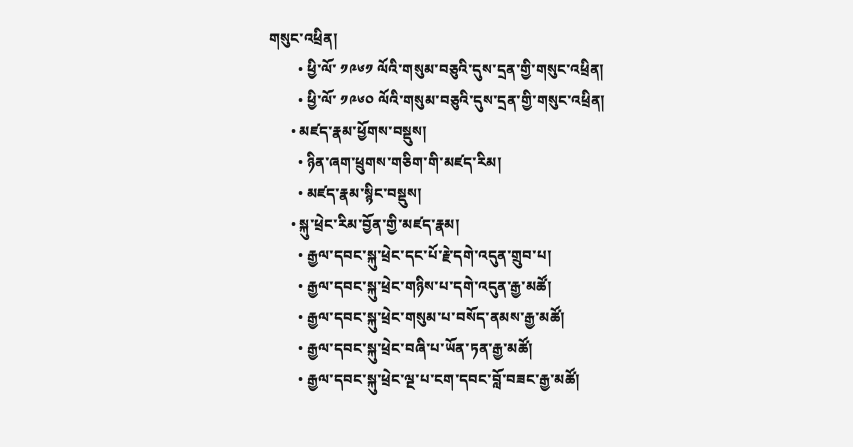གསུང་འཕྲིན།
        • ཕྱི་ལོ་ ༡༩༦༡ ལོའི་གསུམ་བཅུའི་དུས་དྲན་གྱི་གསུང་འཕྲིན།
        • ཕྱི་ལོ་ ༡༩༦༠ ལོའི་གསུམ་བཅུའི་དུས་དྲན་གྱི་གསུང་འཕྲིན།
      • མཛད་རྣམ་ཕྱོགས་བསྡུས།
        • ཉིན་ཞག་ཕྲུགས་གཅིག་གི་མཛད་རིམ།
        • མཛད་རྣམ་སྙིང་བསྡུས།
      • སྐུ་ཕྲེང་རིམ་བྱོན་གྱི་མཛད་རྣམ།
        • རྒྱལ་དབང་སྐུ་ཕྲེང་དང་པོ་རྗེ་དགེ་འདུན་གྲུབ་པ།
        • རྒྱལ་དབང་སྐུ་ཕྲེང་གཉིས་པ་དགེ་འདུན་རྒྱ་མཚོ།
        • རྒྱལ་དབང་སྐུ་ཕྲེང་གསུམ་པ་བསོད་ནམས་རྒྱ་མཚོ།
        • རྒྱལ་དབང་སྐུ་ཕྲེང་བཞི་པ་ཡོན་ཏན་རྒྱ་མཚོ།
        • རྒྱལ་དབང་སྐུ་ཕྲེང་ལྔ་པ་ངག་དབང་བློ་བཟང་རྒྱ་མཚོ།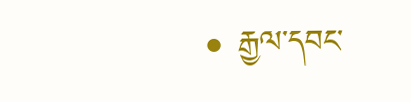• རྒྱལ་དབང་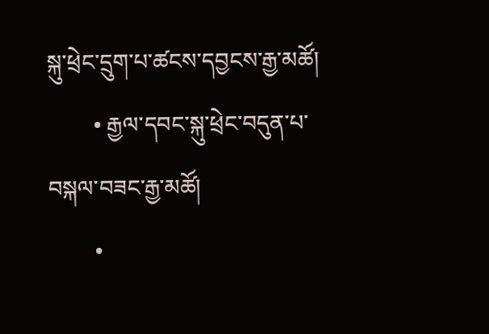སྐུ་ཕྲེང་དྲུག་པ་ཚངས་དབྱངས་རྒྱ་མཚོ།
        • རྒྱལ་དབང་སྐུ་ཕྲེང་བདུན་པ་བསྐལ་བཟང་རྒྱ་མཚོ།
        •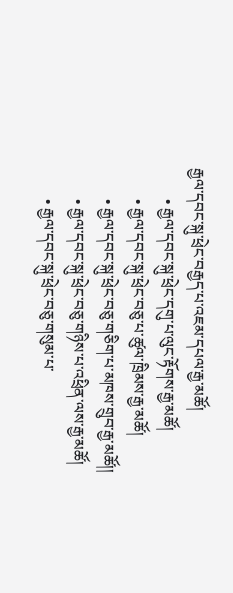རྒྱལ་དབང་སྐུ་ཕྲེང་བརྒྱད་པ་འཇམ་དཔལ་རྒྱ་མཚོ།
        • རྒྱལ་དབང་སྐུ་ཕྲེང་དགུ་པ་ལུང་རྟོགས་རྒྱ་མཚོ།
        • རྒྱལ་དབང་སྐུ་ཕྲེང་བཅུ་པ་ཚུལ་ཁྲིམས་རྒྱ་མཚོ།
        • རྒྱལ་དབང་སྐུ་ཕྲེང་བཅུ་གཅིག་པ་མཁས་གྲུབ་རྒྱ་མཚོ།།
        • རྒྱལ་དབང་སྐུ་ཕྲེང་བཅུ་གཉིས་པ་འཕྲིན་ལས་རྒྱ་མཚོ།
        • རྒྱལ་དབང་སྐུ་ཕྲེང་བཅུ་གསུམ་པ་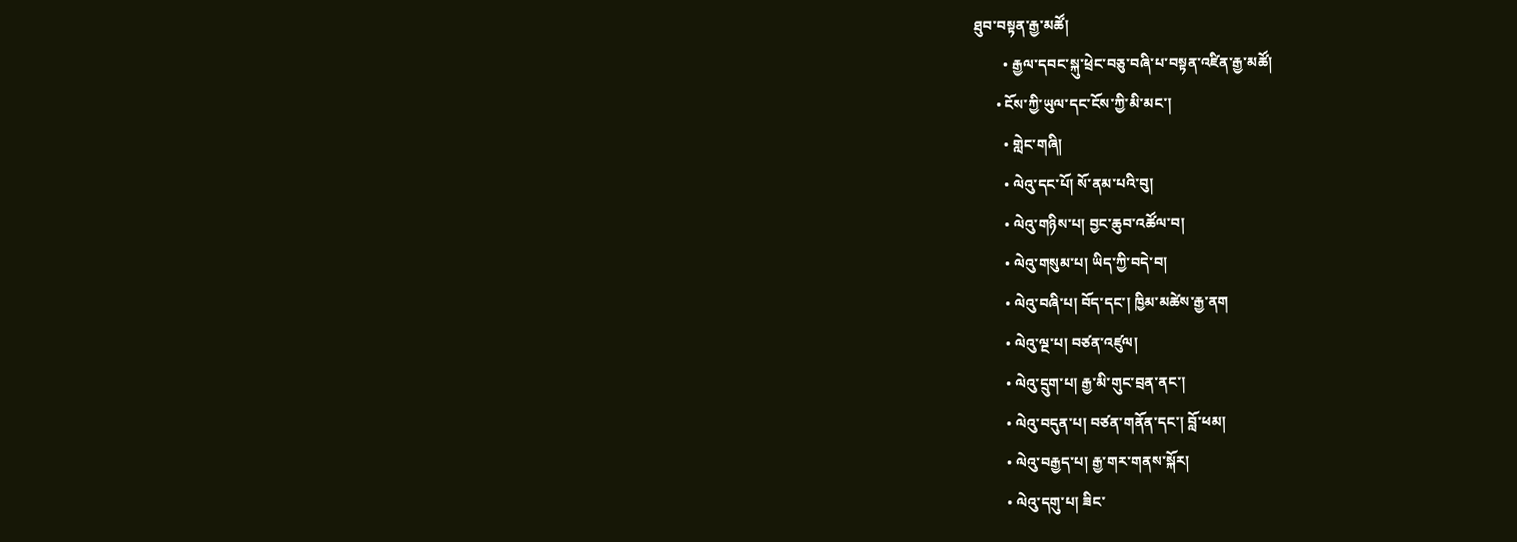ཐུབ་བསྟན་རྒྱ་མཚོ།
        • རྒྱལ་དབང་སྐུ་ཕྲེང་བཅུ་བཞི་པ་བསྟན་འཛིན་རྒྱ་མཚོ།
      • ངོས་ཀྱི་ཡུལ་དང་ངོས་ཀྱི་མི་མང་།
        • གླེང་གཞི།
        • ལེའུ་དང་པོ། སོ་ནམ་པའི་བུ།
        • ལེའུ་གཉིས་པ། བྱང་ཆུབ་འཚོལ་བ།
        • ལེའུ་གསུམ་པ། ཡིད་ཀྱི་བདེ་བ།
        • ལེའུ་བཞི་པ། བོད་དང་། ཁྱིམ་མཚེས་རྒྱ་ནག
        • ལེའུ་ལྔ་པ། བཙན་འཛུལ།
        • ལེའུ་དྲུག་པ། རྒྱ་མི་གུང་བྲན་ནང་།
        • ལེའུ་བདུན་པ། བཙན་གནོན་དང་། བློ་ཕམ།
        • ལེའུ་བརྒྱད་པ། རྒྱ་གར་གནས་སྐོར།
        • ལེའུ་དགུ་པ། ཟིང་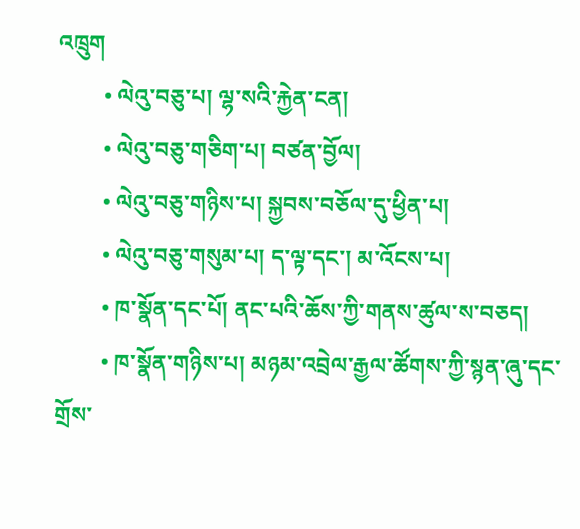འཁྲུག
        • ལེའུ་བཅུ་པ། ལྷ་སའི་རྐྱེན་ངན།
        • ལེའུ་བཅུ་གཅིག་པ། བཙན་བྱོལ།
        • ལེའུ་བཅུ་གཉིས་པ། སྐྱབས་བཅོལ་དུ་ཕྱིན་པ།
        • ལེའུ་བཅུ་གསུམ་པ། ད་ལྟ་དང་། མ་འོངས་པ།
        • ཁ་སྣོན་དང་པོ། ནང་པའི་ཆོས་ཀྱི་གནས་ཚུལ་ས་བཅད།
        • ཁ་སྣོན་གཉིས་པ། མཉམ་འབྲེལ་རྒྱལ་ཚོགས་ཀྱི་སྙན་ཞུ་དང་གྲོས་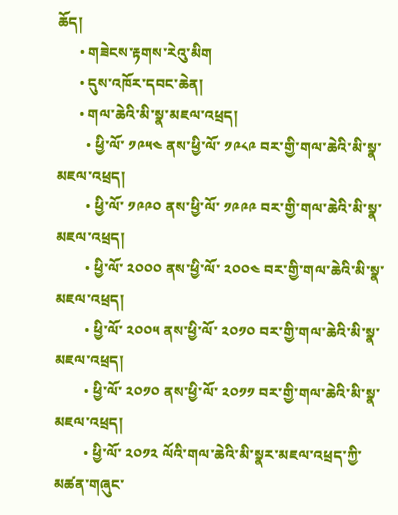ཆོད།
      • གཟེངས་རྟགས་རེའུ་མིག
      • དུས་འཁོར་དབང་ཆེན།
      • གལ་ཆེའི་མི་སྣ་མཇལ་འཕྲད།
        • ཕྱི་ལོ་ ༡༩༥༤ ནས་ཕྱི་ལོ་ ༡༩༨༩ བར་གྱི་གལ་ཆེའི་མི་སྣ་མཇལ་འཕྲད།
        • ཕྱི་ལོ་ ༡༩༩༠ ནས་ཕྱི་ལོ་ ༡༩༩༩ བར་གྱི་གལ་ཆེའི་མི་སྣ་མཇལ་འཕྲད།
        • ཕྱི་ལོ་ ༢༠༠༠ ནས་ཕྱི་ལོ་ ༢༠༠༤ བར་གྱི་གལ་ཆེའི་མི་སྣ་མཇལ་འཕྲད།
        • ཕྱི་ལོ་ ༢༠༠༥ ནས་ཕྱི་ལོ་ ༢༠༡༠ བར་གྱི་གལ་ཆེའི་མི་སྣ་མཇལ་འཕྲད།
        • ཕྱི་ལོ་ ༢༠༡༠ ནས་ཕྱི་ལོ་ ༢༠༡༡ བར་གྱི་གལ་ཆེའི་མི་སྣ་མཇལ་འཕྲད།
        • ཕྱི་ལོ་ ༢༠༡༢ ལོའི་གལ་ཆེའི་མི་སྣར་མཇལ་འཕྲད་ཀྱི་མཚན་གཞུང་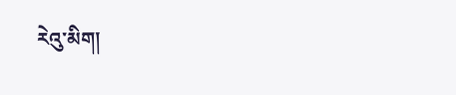རེའུ་མིག།